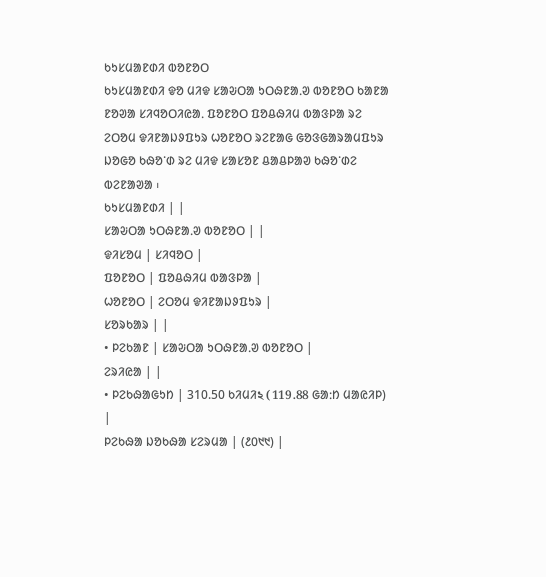ᱠᱩᱥᱢᱟᱱᱰᱤ ᱵᱚᱱᱚᱛ
ᱠᱩᱥᱢᱟᱱᱰᱤ ᱫᱚ ᱢᱤᱫ ᱥᱟᱶᱛᱟ ᱩᱛᱷᱱᱟᱹᱣ ᱵᱚᱱᱚᱛ ᱠᱟᱱᱟ ᱱᱚᱣᱟ ᱥᱤᱧᱚᱛᱤᱭᱟᱹ ᱯᱚᱱᱚᱛ ᱯᱚᱪᱷᱤᱢ ᱵᱟᱝᱞᱟ ᱨᱮ ᱮᱛᱚᱢ ᱫᱤᱱᱟᱡᱽᱯᱩᱨ ᱦᱚᱱᱚᱛ ᱨᱮᱱᱟᱜ ᱜᱚᱝᱜᱟᱨᱟᱢᱯᱩᱨ ᱡᱚᱜᱚ ᱠᱷᱚᱸᱰ ᱨᱮ ᱢᱤᱫ ᱥᱟᱥᱚᱱ ᱪᱟᱪᱞᱟᱣ ᱠᱷᱚᱸᱰᱮ ᱵᱮᱱᱟᱣᱟ ᱾
ᱠᱩᱥᱢᱟᱱᱰᱤ | |
ᱥᱟᱶᱛᱟ ᱩᱛᱷᱱᱟᱹᱣ ᱵᱚᱱᱚᱛ | |
ᱫᱤᱥᱚᱢ | ᱥᱤᱧᱚᱛ |
ᱯᱚᱱᱚᱛ | ᱯᱚᱪᱷᱤᱢ ᱵᱟᱝᱞᱟ |
ᱦᱚᱱᱚᱛ | ᱮᱛᱚᱢ ᱫᱤᱱᱟᱡᱽᱯᱩᱨ |
ᱥᱚᱨᱠᱟᱨ | |
• ᱞᱮᱠᱟᱱ | ᱥᱟᱶᱛᱟ ᱩᱛᱷᱱᱟᱹᱣ ᱵᱚᱱᱚᱛ |
ᱮᱨᱤᱭᱟ | |
• ᱞᱮᱠᱷᱟᱜᱩᱴ | 310.50 ᱠᱤᱢᱤ২ (119.88 ᱜᱟᱺᱴ ᱢᱟᱭᱤᱞ) |
ᱞᱮᱠᱷᱟ ᱡᱚᱠᱷᱟ ᱥᱮᱨᱢᱟ | (᱒᱐᱑᱑) |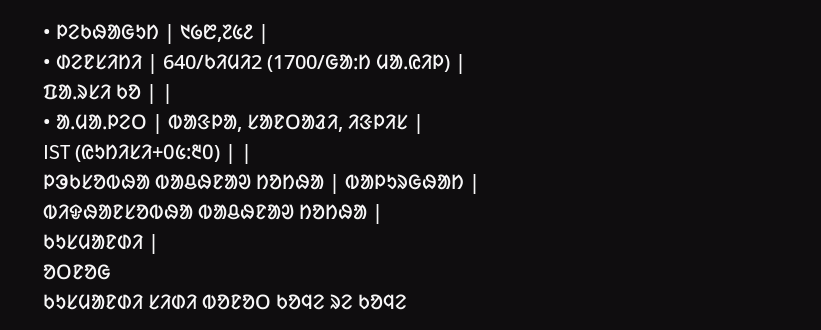• ᱞᱮᱠᱷᱟᱜᱩᱴ | ᱑᱙᱘,᱗᱕᱒ |
• ᱰᱮᱱᱥᱤᱴᱤ | 640/ᱠᱤᱢᱤ2 (1700/ᱜᱟᱺᱴ ᱢᱟᱹᱭᱤᱞ) |
ᱯᱟᱹᱨᱥᱤ ᱠᱚ | |
• ᱟᱹᱢᱟᱹᱞᱮᱛ | ᱵᱟᱝᱞᱟ, ᱥᱟᱱᱛᱟᱲᱤ, ᱤᱝᱞᱤᱥ |
IST (ᱭᱩᱴᱤᱥᱤ+᱐᱕:᱓᱐) | |
ᱞᱳᱠᱥᱚᱵᱷᱟ ᱵᱟᱪᱷᱱᱟᱣ ᱴᱚᱴᱷᱟ | ᱵᱟᱞᱩᱨᱜᱷᱟᱴ |
ᱵᱤᱫᱷᱟᱱᱥᱚᱵᱷᱟ ᱵᱟᱪᱷᱱᱟᱣ ᱴᱚᱴᱷᱟ | ᱠᱩᱥᱢᱟᱱᱰᱤ |
ᱚᱛᱱᱚᱜ
ᱠᱩᱥᱢᱟᱱᱰᱤ ᱥᱤᱰᱤ ᱵᱚᱱᱚᱛ ᱠᱚᱧᱮ ᱨᱮ ᱠᱚᱧᱮ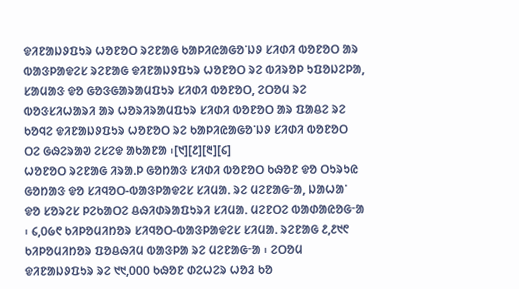ᱫᱤᱱᱟᱡᱽᱯᱩᱨ ᱦᱚᱱᱚᱛ ᱨᱮᱱᱟᱜ ᱠᱟᱞᱤᱭᱟᱜᱚᱸᱡᱽ ᱥᱤᱰᱤ ᱵᱚᱱᱚᱛ ᱟᱨ ᱵᱟᱝᱞᱟᱫᱮᱥ ᱨᱮᱱᱟᱜ ᱫᱤᱱᱟᱡᱽᱯᱩᱨ ᱦᱚᱱᱚᱛ ᱨᱮ ᱵᱤᱨᱚᱞ ᱩᱯᱚᱡᱮᱞᱟ, ᱥᱟᱢᱟᱝ ᱫᱚ ᱜᱚᱝᱜᱟᱨᱟᱢᱯᱩᱨ ᱥᱤᱰᱤ ᱵᱚᱱᱚᱛ, ᱮᱛᱚᱢ ᱨᱮ ᱵᱚᱝᱥᱤᱦᱟᱨᱤ ᱟᱨ ᱦᱚᱨᱤᱨᱟᱢᱯᱩᱨ ᱥᱤᱰᱤ ᱵᱚᱱᱚᱛ ᱟᱨ ᱯᱟᱪᱮ ᱨᱮ ᱠᱚᱧᱮ ᱫᱤᱱᱟᱡᱽᱯᱩᱨ ᱦᱚᱱᱚᱛ ᱨᱮ ᱠᱟᱞᱤᱭᱟᱜᱚᱸᱡᱽ ᱥᱤᱰᱤ ᱵᱚᱱᱚᱛ ᱛᱮ ᱜᱷᱮᱨᱟᱣ ᱮᱥᱮᱫ ᱟᱠᱟᱱᱟ ᱾[᱑][᱒][᱓][᱔]
ᱦᱚᱱᱚᱛ ᱨᱮᱱᱟᱜ ᱤᱨᱟᱹᱞ ᱜᱚᱴᱟᱝ ᱥᱤᱰᱤ ᱵᱚᱱᱚᱛ ᱠᱷᱚᱱ ᱫᱚ ᱛᱩᱨᱩᱭ ᱜᱚᱴᱟᱝ ᱫᱚ ᱥᱤᱧᱚᱛ-ᱵᱟᱝᱞᱟᱫᱮᱥ ᱥᱤᱢᱟᱹ ᱨᱮ ᱢᱮᱱᱟᱜᱼᱟ, ᱡᱟᱦᱟᱸ ᱫᱚ ᱥᱚᱨᱮᱥ ᱞᱮᱠᱟᱛᱮ ᱪᱷᱤᱰᱨᱟᱯᱩᱨᱤ ᱥᱤᱢᱟᱹ ᱢᱮᱱᱛᱮ ᱵᱟᱰᱟᱭᱚᱜᱼᱟ ᱾ ᱔,᱐᱙᱖ ᱠᱤᱞᱚᱢᱤᱴᱚᱨ ᱥᱤᱧᱚᱛ-ᱵᱟᱝᱞᱟᱫᱮᱥ ᱥᱤᱢᱟᱹ ᱨᱮᱱᱟᱜ ᱒,᱒᱑᱖ ᱠᱤᱞᱚᱢᱤᱴᱚᱨ ᱯᱚᱪᱷᱤᱢ ᱵᱟᱝᱞᱟ ᱨᱮ ᱢᱮᱱᱟᱜᱼᱟ ᱾ ᱮᱛᱚᱢ ᱫᱤᱱᱟᱡᱽᱯᱩᱨ ᱨᱮ ᱑᱑,᱐᱐᱐ ᱠᱷᱚᱱ ᱰᱮᱦᱮᱨ ᱦᱚᱲ ᱠᱚ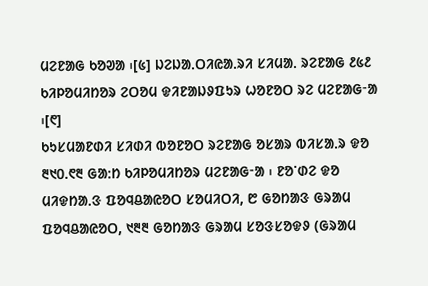ᱢᱮᱱᱟᱜ ᱠᱚᱣᱟ ᱾[᱕] ᱡᱮᱡᱟᱹᱛᱤᱭᱟᱹᱨᱤ ᱥᱤᱢᱟᱹ ᱨᱮᱱᱟᱜ ᱒᱕᱒ ᱠᱤᱞᱚᱢᱤᱴᱚᱨ ᱮᱛᱚᱢ ᱫᱤᱱᱟᱡᱽᱯᱩᱨ ᱦᱚᱱᱚᱛ ᱨᱮ ᱢᱮᱱᱟᱜᱼᱟ ᱾[᱖]
ᱠᱩᱥᱢᱟᱱᱰᱤ ᱥᱤᱰᱤ ᱵᱚᱱᱚᱛ ᱨᱮᱱᱟᱜ ᱚᱥᱟᱨ ᱵᱤᱥᱟᱹᱨ ᱫᱚ ᱓᱑᱐.᱖᱓ ᱜᱟᱺᱴ ᱠᱤᱞᱚᱢᱤᱴᱚᱨ ᱢᱮᱱᱟᱜᱼᱟ ᱾ ᱱᱚᱸᱰᱮ ᱫᱚ ᱢᱤᱫᱴᱟᱹᱝ ᱯᱚᱧᱪᱟᱭᱚᱛ ᱥᱚᱢᱤᱛᱤ, ᱘ ᱜᱚᱴᱟᱝ ᱜᱨᱟᱢ ᱯᱚᱧᱪᱟᱭᱚᱛ, ᱑᱓᱓ ᱜᱚᱴᱟᱝ ᱜᱨᱟᱢ ᱥᱚᱝᱥᱚᱫᱽ (ᱜᱨᱟᱢ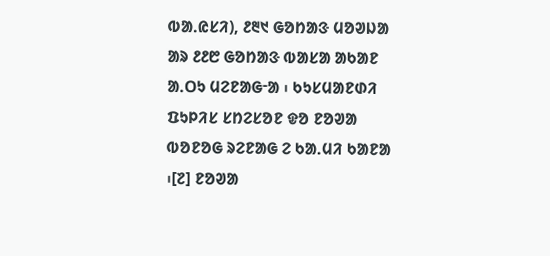ᱵᱟᱹᱭᱥᱤ), ᱒᱓᱑ ᱜᱚᱴᱟᱝ ᱢᱚᱣᱡᱟ ᱟᱨ ᱒᱒᱘ ᱜᱚᱴᱟᱝ ᱵᱟᱥᱟ ᱟᱠᱟᱱ ᱟᱹᱛᱩ ᱢᱮᱱᱟᱜᱼᱟ ᱾ ᱠᱩᱥᱢᱟᱱᱰᱤ ᱯᱩᱞᱤᱥ ᱥᱴᱮᱥᱚᱱ ᱫᱚ ᱱᱚᱣᱟ ᱵᱚᱱᱚᱜ ᱨᱮᱱᱟᱜ ᱮ ᱠᱟᱹᱢᱤ ᱠᱟᱱᱟ ᱾[᱗] ᱱᱚᱣᱟ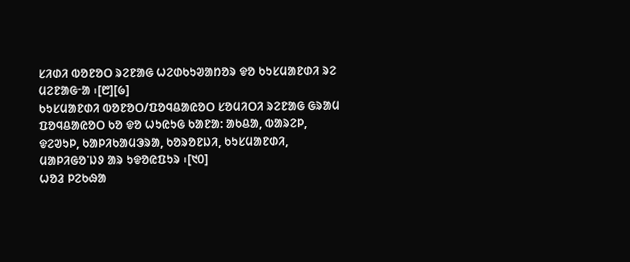ᱥᱤᱰᱤ ᱵᱚᱱᱚᱛ ᱨᱮᱱᱟᱜ ᱦᱮᱰᱠᱩᱣᱟᱴᱚᱨ ᱫᱚ ᱠᱩᱥᱢᱟᱱᱰᱤ ᱨᱮ ᱢᱮᱱᱟᱜᱼᱟ ᱾[᱘][᱙]
ᱠᱩᱥᱢᱟᱱᱰᱤ ᱵᱚᱱᱚᱛ/ᱯᱚᱧᱪᱟᱭᱚᱛ ᱥᱚᱢᱤᱛᱤ ᱨᱮᱱᱟᱜ ᱜᱨᱟᱢ ᱯᱚᱧᱪᱟᱭᱚᱛ ᱠᱚ ᱫᱚ ᱦᱩᱭᱩᱜ ᱠᱟᱱᱟ: ᱟᱠᱪᱟ, ᱵᱟᱨᱮᱞ, ᱫᱮᱣᱩᱞ, ᱠᱟᱞᱤᱠᱟᱢᱳᱨᱟ, ᱠᱚᱨᱚᱱᱡᱤ, ᱠᱩᱥᱢᱟᱱᱰᱤ, ᱢᱟᱞᱤᱜᱚᱸᱡᱽ ᱟᱨ ᱩᱫᱚᱭᱯᱩᱨ ᱾[᱑᱐]
ᱦᱚᱲ ᱞᱮᱠᱷᱟ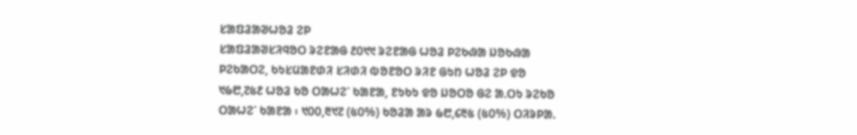ᱥᱟᱯᱲᱟᱣᱦᱚᱲ ᱮᱞ
ᱥᱟᱯᱲᱟᱣᱥᱤᱧᱚᱛ ᱨᱮᱱᱟᱜ ᱒᱐᱑᱑ ᱨᱮᱱᱟᱜ ᱦᱚᱲ ᱞᱮᱠᱷᱟ ᱡᱚᱠᱷᱟ ᱞᱮᱠᱟᱛᱮ, ᱠᱩᱥᱢᱟᱱᱰᱤ ᱥᱤᱰᱤ ᱵᱚᱱᱚᱛ ᱨᱤᱱ ᱜᱩᱴ ᱦᱚᱲ ᱮᱞ ᱫᱚ ᱑᱙᱘,᱗᱕᱒ ᱦᱚᱲ ᱠᱚ ᱛᱟᱦᱮᱸ ᱠᱟᱱᱟ, ᱱᱩᱠᱩ ᱫᱚ ᱡᱚᱛᱚ ᱜᱮ ᱟᱹᱛᱩ ᱨᱮᱠᱚ ᱛᱟᱦᱮᱸ ᱠᱟᱱᱟ ᱾ ᱑᱐᱐,᱓᱑᱗ (᱕᱐%) ᱠᱚᱲᱟ ᱟᱨ ᱙᱘,᱔᱓᱕ (᱕᱐%) ᱛᱤᱨᱞᱟᱹ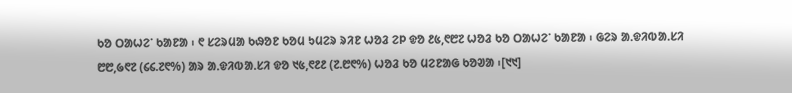ᱠᱚ ᱛᱟᱦᱮᱸ ᱠᱟᱱᱟ ᱾ ᱖ ᱥᱮᱨᱢᱟ ᱠᱷᱚᱱ ᱠᱚᱢ ᱩᱢᱮᱨ ᱨᱤᱱ ᱦᱚᱲ ᱮᱞ ᱫᱚ ᱒᱕,᱖᱘᱗ ᱦᱚᱲ ᱠᱚ ᱛᱟᱦᱮᱸ ᱠᱟᱱᱟ ᱾ ᱜᱮᱨ ᱟᱹᱫᱤᱵᱟᱹᱥᱤ ᱘᱘,᱙᱖᱗ (᱔᱔.᱗᱖%) ᱟᱨ ᱟᱹᱫᱤᱵᱟᱹᱥᱤ ᱫᱚ ᱑᱕,᱖᱒᱒ (᱗.᱘᱖%) ᱦᱚᱲ ᱠᱚ ᱢᱮᱱᱟᱜ ᱠᱚᱣᱟ ᱾[᱑᱑]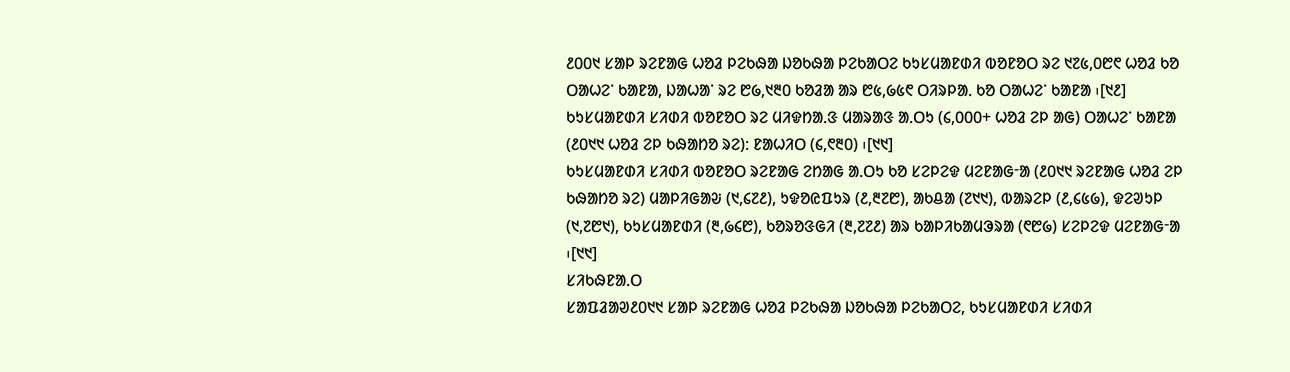᱒᱐᱐᱑ ᱥᱟᱞ ᱨᱮᱱᱟᱜ ᱦᱚᱲ ᱞᱮᱠᱷᱟ ᱡᱚᱠᱷᱟ ᱞᱮᱠᱟᱛᱮ ᱠᱩᱥᱢᱟᱱᱰᱤ ᱵᱚᱱᱚᱛ ᱨᱮ ᱑᱗᱕,᱐᱘᱖ ᱦᱚᱲ ᱠᱚ ᱛᱟᱦᱮᱸ ᱠᱟᱱᱟ, ᱡᱟᱦᱟᱸ ᱨᱮ ᱘᱙,᱑᱓᱐ ᱠᱚᱲᱟ ᱟᱨ ᱘᱕,᱙᱕᱖ ᱛᱤᱨᱞᱟᱹ ᱠᱚ ᱛᱟᱦᱮᱸ ᱠᱟᱱᱟ ᱾[᱑᱒]
ᱠᱩᱥᱢᱟᱱᱰᱤ ᱥᱤᱰᱤ ᱵᱚᱱᱚᱛ ᱨᱮ ᱢᱤᱫᱴᱟᱹᱝ ᱢᱟᱨᱟᱝ ᱟᱹᱛᱩ (᱔,᱐᱐᱐+ ᱦᱚᱲ ᱮᱞ ᱟᱜ) ᱛᱟᱦᱮᱸ ᱠᱟᱱᱟ (᱒᱐᱑᱑ ᱦᱚᱲ ᱮᱞ ᱠᱷᱟᱴᱚ ᱨᱮ): ᱱᱟᱦᱤᱛ (᱔,᱖᱓᱐) ᱾[᱑᱑]
ᱠᱩᱥᱢᱟᱱᱰᱤ ᱥᱤᱰᱤ ᱵᱚᱱᱚᱛ ᱨᱮᱱᱟᱜ ᱮᱴᱟᱜ ᱟᱹᱛᱩ ᱠᱚ ᱥᱮᱞᱮᱫ ᱢᱮᱱᱟᱜᱼᱟ (᱒᱐᱑᱑ ᱨᱮᱱᱟᱜ ᱦᱚᱲ ᱮᱞ ᱠᱷᱟᱴᱚ ᱨᱮ) ᱢᱟᱞᱤᱜᱟᱶ (᱑,᱔᱗᱒), ᱩᱫᱚᱭᱯᱩᱨ (᱒,᱓᱗᱘), ᱟᱠᱪᱟ (᱗᱑᱑), ᱵᱟᱨᱮᱞ (᱒,᱔᱕᱙), ᱫᱮᱣᱩᱞ (᱑,᱗᱘᱑), ᱠᱩᱥᱢᱟᱱᱰᱤ (᱓,᱙᱔᱘), ᱠᱚᱨᱚᱝᱜᱤ (᱓,᱗᱗᱒) ᱟᱨ ᱠᱟᱞᱤᱠᱟᱢᱳᱨᱟ (᱖᱘᱙) ᱥᱮᱞᱮᱫ ᱢᱮᱱᱟᱜᱼᱟ ᱾[᱑᱑]
ᱥᱤᱠᱷᱱᱟᱹᱛ
ᱥᱟᱯᱲᱟᱣ᱒᱐᱑᱑ ᱥᱟᱞ ᱨᱮᱱᱟᱜ ᱦᱚᱲ ᱞᱮᱠᱷᱟ ᱡᱚᱠᱷᱟ ᱞᱮᱠᱟᱛᱮ, ᱠᱩᱥᱢᱟᱱᱰᱤ ᱥᱤᱰᱤ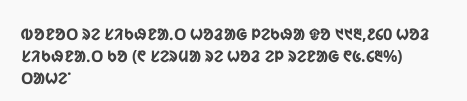ᱵᱚᱱᱚᱛ ᱨᱮ ᱥᱤᱠᱷᱱᱟᱹᱛ ᱦᱚᱲᱟᱜ ᱞᱮᱠᱷᱟ ᱫᱚ ᱑᱑᱓,᱒᱔᱐ ᱦᱚᱲ ᱥᱤᱠᱷᱱᱟᱹᱛ ᱠᱚ (᱖ ᱥᱮᱨᱢᱟ ᱨᱮ ᱦᱚᱲ ᱮᱞ ᱨᱮᱱᱟᱜ ᱖᱕.᱔᱓%) ᱛᱟᱦᱮᱸ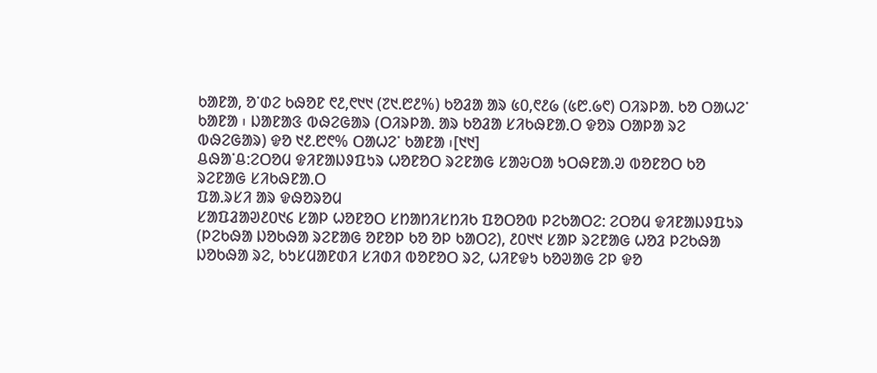ᱠᱟᱱᱟ, ᱚᱸᱰᱮ ᱠᱷᱚᱱ ᱖᱒,᱖᱑᱑ (᱗᱑.᱘᱒%) ᱠᱚᱲᱟ ᱟᱨ ᱕᱐,᱖᱒᱙ (᱕᱘.᱙᱖) ᱛᱤᱨᱞᱟᱹ ᱠᱚ ᱛᱟᱦᱮᱸ ᱠᱟᱱᱟ ᱾ ᱡᱟᱱᱟᱝ ᱵᱷᱮᱜᱟᱨ (ᱛᱤᱨᱞᱟᱹ ᱟᱨ ᱠᱚᱲᱟ ᱥᱤᱠᱷᱱᱟᱹᱛ ᱫᱚᱨ ᱛᱟᱞᱟ ᱨᱮ ᱵᱷᱮᱜᱟᱨ) ᱫᱚ ᱑᱒.᱘᱖% ᱛᱟᱦᱮᱸ ᱠᱟᱱᱟ ᱾[᱑᱑]
ᱪᱷᱟᱸᱪ:ᱮᱛᱚᱢ ᱫᱤᱱᱟᱡᱽᱯᱩᱨ ᱦᱚᱱᱚᱛ ᱨᱮᱱᱟᱜ ᱥᱟᱶᱛᱟ ᱩᱛᱷᱱᱟᱹᱣ ᱵᱚᱱᱚᱛ ᱠᱚ ᱨᱮᱱᱟᱜ ᱥᱤᱠᱷᱱᱟᱹᱛ
ᱯᱟᱹᱨᱥᱤ ᱟᱨ ᱫᱷᱚᱨᱚᱢ
ᱥᱟᱯᱲᱟᱣ᱒᱐᱑᱔ ᱥᱟᱞ ᱦᱚᱱᱚᱛ ᱥᱴᱟᱴᱤᱥᱴᱤᱠ ᱯᱚᱛᱚᱵ ᱞᱮᱠᱟᱛᱮ: ᱮᱛᱚᱢ ᱫᱤᱱᱟᱡᱽᱯᱩᱨ (ᱞᱮᱠᱷᱟ ᱡᱚᱠᱷᱟ ᱨᱮᱱᱟᱜ ᱚᱱᱚᱞ ᱠᱚ ᱚᱞ ᱠᱟᱛᱮ), ᱒᱐᱑᱑ ᱥᱟᱞ ᱨᱮᱱᱟᱜ ᱦᱚᱲ ᱞᱮᱠᱷᱟ ᱡᱚᱠᱷᱟ ᱨᱮ, ᱠᱩᱥᱢᱟᱱᱰᱤ ᱥᱤᱰᱤ ᱵᱚᱱᱚᱛ ᱨᱮ, ᱦᱤᱱᱫᱩ ᱠᱚᱣᱟᱜ ᱮᱞ ᱫᱚ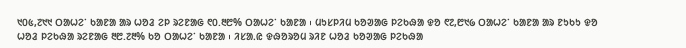᱑᱐᱕,᱗᱑᱑ ᱛᱟᱦᱮᱸ ᱠᱟᱱᱟ ᱟᱨ ᱦᱚᱲ ᱮᱞ ᱨᱮᱱᱟᱜ ᱖᱐.᱓᱘% ᱛᱟᱦᱮᱸ ᱠᱟᱱᱟ ᱾ ᱢᱩᱥᱞᱤᱢ ᱠᱚᱣᱟᱜ ᱞᱮᱠᱷᱟ ᱫᱚ ᱖᱗,᱘᱑᱙ ᱛᱟᱦᱮᱸ ᱠᱟᱱᱟ ᱟᱨ ᱱᱩᱠᱩ ᱫᱚ ᱦᱚᱲ ᱞᱮᱠᱷᱟ ᱨᱮᱱᱟᱜ ᱓᱘.᱗᱓% ᱠᱚ ᱛᱟᱦᱮᱸ ᱠᱟᱱᱟ ᱾ ᱤᱥᱟᱹᱭ ᱫᱷᱚᱨᱚᱢ ᱨᱤᱱ ᱦᱚᱲ ᱠᱚᱣᱟᱜ ᱞᱮᱠᱷᱟ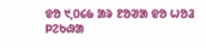ᱫᱚ ᱑,᱐᱔᱙ ᱟᱨ ᱱᱚᱣᱟ ᱫᱚ ᱦᱚᱲ ᱞᱮᱠᱷᱟ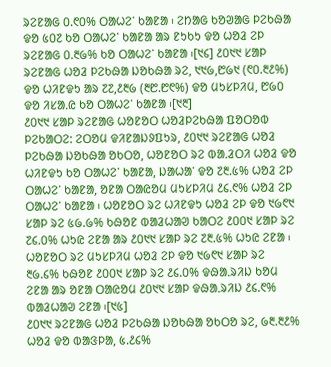ᱨᱮᱱᱟᱜ ᱐.᱖᱐% ᱛᱟᱦᱮᱸ ᱠᱟᱱᱟ ᱾ ᱮᱴᱟᱜ ᱠᱚᱣᱟᱜ ᱞᱮᱠᱷᱟ ᱫᱚ ᱕᱐᱗ ᱠᱚ ᱛᱟᱦᱮᱸ ᱠᱟᱱᱟ ᱟᱨ ᱱᱩᱠᱩ ᱫᱚ ᱦᱚᱲ ᱮᱞ ᱨᱮᱱᱟᱜ ᱐.᱓᱙% ᱠᱚ ᱛᱟᱦᱮᱸ ᱠᱟᱱᱟ ᱾[᱑᱔] ᱒᱐᱑᱑ ᱥᱟᱞ ᱨᱮᱱᱟᱜ ᱦᱚᱲ ᱞᱮᱠᱷᱟ ᱡᱚᱠᱷᱟ ᱨᱮ, ᱑᱑᱙,᱘᱙᱑ (᱖᱐.᱓᱒%) ᱫᱚ ᱦᱤᱱᱫᱩ ᱟᱨ ᱗᱗,᱒᱓᱙ (᱓᱘.᱘᱖%) ᱫᱚ ᱢᱩᱥᱞᱤᱢ, ᱘᱙᱐ ᱫᱚ ᱤᱥᱟᱹᱭ ᱠᱚ ᱛᱟᱦᱮᱸ ᱠᱟᱱᱟ ᱾[᱑᱓]
᱒᱐᱑᱑ ᱥᱟᱞ ᱨᱮᱱᱟᱜ ᱦᱚᱱᱚᱛ ᱦᱚᱲᱞᱮᱠᱷᱟ ᱯᱚᱛᱚᱵ ᱞᱮᱠᱟᱛᱮ: ᱮᱛᱚᱢ ᱫᱤᱱᱟᱡᱽᱯᱩᱨ, ᱒᱐᱑᱑ ᱨᱮᱱᱟᱜ ᱦᱚᱲ ᱞᱮᱠᱷᱟ ᱡᱚᱠᱷᱟ ᱚᱠᱛᱚ, ᱦᱚᱱᱚᱛ ᱨᱮ ᱵᱟᱹᱲᱛᱤ ᱦᱚᱲ ᱫᱚ ᱦᱤᱱᱫᱩ ᱠᱚ ᱛᱟᱦᱮᱸ ᱠᱟᱱᱟ, ᱡᱟᱦᱟᱸ ᱫᱚ ᱗᱓.᱕% ᱦᱚᱲ ᱮᱞ ᱛᱟᱦᱮᱸ ᱠᱟᱱᱟ, ᱚᱱᱟ ᱛᱟᱭᱚᱢ ᱢᱩᱥᱞᱤᱢ ᱒᱔.᱖% ᱦᱚᱲ ᱮᱞ ᱛᱟᱦᱮᱸ ᱠᱟᱱᱟ ᱾ ᱦᱚᱱᱚᱛ ᱨᱮ ᱦᱤᱱᱫᱩ ᱦᱚᱲ ᱮᱞ ᱫᱚ ᱑᱙᱖᱑ ᱥᱟᱞ ᱨᱮ ᱕᱙.᱙% ᱠᱷᱚᱱ ᱵᱟᱲᱦᱟᱣ ᱠᱟᱛᱮ ᱒᱐᱐᱑ ᱥᱟᱞ ᱨᱮ ᱗᱔.᱐% ᱦᱩᱭ ᱮᱱᱟ ᱟᱨ ᱒᱐᱑᱑ ᱥᱟᱞ ᱨᱮ ᱗᱓.᱕% ᱦᱩᱭ ᱮᱱᱟ ᱾ ᱦᱚᱱᱚᱛ ᱨᱮ ᱢᱩᱥᱞᱤᱢ ᱦᱚᱲ ᱮᱞ ᱫᱚ ᱑᱙᱖᱑ ᱥᱟᱞ ᱨᱮ ᱓᱙.᱔% ᱠᱷᱚᱱ ᱒᱐᱐᱑ ᱥᱟᱞ ᱨᱮ ᱒᱔.᱐% ᱫᱷᱟᱹᱨᱤᱡ ᱠᱚᱢ ᱮᱱᱟ ᱟᱨ ᱚᱱᱟ ᱛᱟᱭᱚᱢ ᱒᱐᱑᱑ ᱥᱟᱞ ᱫᱷᱟᱹᱨᱤᱡ ᱒᱔.᱖% ᱵᱟᱲᱦᱟᱣ ᱮᱱᱟ ᱾[᱑᱕]
᱒᱐᱑᱑ ᱨᱮᱱᱟᱜ ᱦᱚᱲ ᱞᱮᱠᱷᱟ ᱡᱚᱠᱷᱟ ᱚᱠᱛᱚ ᱨᱮ, ᱙᱓.᱓᱒% ᱦᱚᱲ ᱫᱚ ᱵᱟᱝᱞᱟ, ᱕.᱒᱔%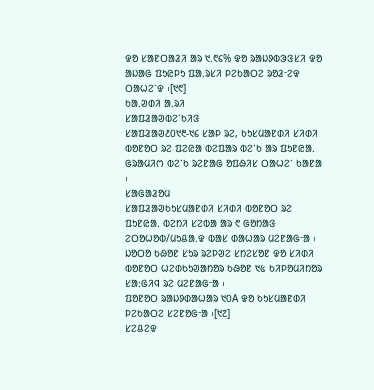ᱫᱚ ᱥᱟᱱᱛᱟᱲᱤ ᱟᱨ ᱑.᱖᱔% ᱫᱚ ᱨᱟᱡᱽᱵᱳᱝᱥᱤ ᱫᱚ ᱟᱡᱟᱜ ᱯᱩᱭᱞᱩ ᱯᱟᱹᱨᱥᱤ ᱞᱮᱠᱟᱛᱮ ᱨᱚᱲᱼᱮᱫ ᱛᱟᱦᱮᱸᱫ ᱾[᱑᱖]
ᱠᱟᱹᱣᱰᱤ ᱟᱹᱨᱤ
ᱥᱟᱯᱲᱟᱣᱵᱮᱸᱠᱤᱝ
ᱥᱟᱯᱲᱟᱣ᱒᱐᱑᱓-᱑᱔ ᱥᱟᱞ ᱨᱮ, ᱠᱩᱥᱢᱟᱱᱰᱤ ᱥᱤᱰᱤ ᱵᱚᱱᱚᱛ ᱨᱮ ᱯᱮᱭᱟ ᱵᱮᱯᱟᱨ ᱵᱮᱸᱠ ᱟᱨ ᱯᱩᱱᱭᱟᱹ ᱜᱨᱟᱢᱤᱬ ᱵᱮᱸᱠ ᱨᱮᱱᱟᱜ ᱚᱯᱷᱤᱥ ᱛᱟᱦᱮᱸ ᱠᱟᱱᱟ ᱾
ᱥᱟᱜᱟᱲᱚᱢ
ᱥᱟᱯᱲᱟᱣᱠᱩᱥᱢᱟᱱᱰᱤ ᱥᱤᱰᱤ ᱵᱚᱱᱚᱛ ᱨᱮ ᱯᱩᱱᱭᱟᱹ ᱵᱮᱴᱤ ᱥᱮᱵᱟ ᱟᱨ ᱖ ᱜᱚᱴᱟᱝ ᱮᱛᱚᱦᱚᱵ/ᱢᱩᱪᱟᱹᱫ ᱵᱟᱥ ᱰᱟᱦᱟᱨ ᱢᱮᱱᱟᱜᱼᱟ ᱾ ᱡᱚᱛᱚ ᱠᱷᱚᱱ ᱥᱩᱨ ᱨᱮᱞᱣᱮ ᱥᱴᱮᱥᱚᱱ ᱫᱚ ᱥᱤᱰᱤ ᱵᱚᱱᱚᱛ ᱦᱮᱰᱠᱩᱣᱟᱴᱚᱨ ᱠᱷᱚᱱ ᱑᱕ ᱠᱤᱞᱚᱢᱤᱴᱚᱨ ᱥᱟᱺᱜᱤᱧ ᱨᱮ ᱢᱮᱱᱟᱜᱼᱟ ᱾
ᱯᱚᱱᱚᱛ ᱨᱟᱡᱽᱰᱟᱦᱟᱨ ᱑᱐A ᱫᱚ ᱠᱩᱥᱢᱟᱱᱰᱤ ᱞᱮᱠᱟᱛᱮ ᱥᱮᱱᱚᱜᱼᱟ ᱾[᱑᱗]
ᱥᱮᱪᱮᱫ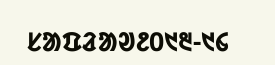ᱥᱟᱯᱲᱟᱣ᱒᱐᱑᱓-᱑᱔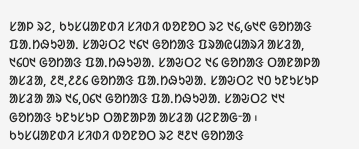ᱥᱟᱞ ᱨᱮ, ᱠᱩᱥᱢᱟᱱᱰᱤ ᱥᱤᱰᱤ ᱵᱚᱱᱚᱛ ᱨᱮ ᱑᱔,᱙᱑᱖ ᱜᱚᱴᱟᱝ ᱯᱟᱹᱴᱷᱩᱣᱟᱹ ᱥᱟᱶᱛᱮ ᱑᱔᱑ ᱜᱚᱴᱟᱝ ᱯᱨᱟᱭᱢᱟᱨᱤ ᱟᱥᱲᱟ, ᱑᱔᱐᱑ ᱜᱚᱴᱟᱝ ᱯᱟᱹᱴᱷᱩᱣᱟᱹ ᱥᱟᱶᱛᱮ ᱑᱔ ᱜᱚᱴᱟᱝ ᱛᱟᱱᱟᱞᱟ ᱟᱥᱲᱟ, ᱒᱓,᱒᱒᱔ ᱜᱚᱴᱟᱝ ᱯᱟᱹᱴᱷᱩᱣᱟᱹ ᱥᱟᱶᱛᱮ ᱑᱐ ᱩᱱᱩᱥᱩᱞ ᱟᱥᱲᱟ ᱟᱨ ᱑᱔,᱐᱔᱑ ᱜᱚᱴᱟᱝ ᱯᱟᱹᱴᱷᱩᱣᱟᱹ ᱥᱟᱶᱛᱮ ᱑᱑ ᱜᱚᱴᱟᱝ ᱩᱱᱩᱥᱩᱞ ᱛᱟᱱᱟᱞᱟ ᱟᱥᱲᱟ ᱢᱮᱱᱟᱜᱼᱟ ᱾ ᱠᱩᱥᱢᱟᱱᱰᱤ ᱥᱤᱰᱤ ᱵᱚᱱᱚᱛ ᱨᱮ ᱓᱒᱑ ᱜᱚᱴᱟᱝ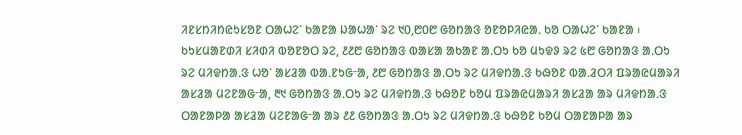ᱤᱱᱥᱴᱤᱴᱭᱩᱥᱚᱱ ᱛᱟᱦᱮᱸ ᱠᱟᱱᱟ ᱡᱟᱦᱟᱸ ᱨᱮ ᱑᱐,᱘᱐᱘ ᱜᱚᱴᱟᱝ ᱚᱱᱚᱞᱤᱭᱟᱹ ᱠᱚ ᱛᱟᱦᱮᱸ ᱠᱟᱱᱟ ᱾
ᱠᱩᱥᱢᱟᱱᱰᱤ ᱥᱤᱰᱤ ᱵᱚᱱᱚᱛ ᱨᱮ, ᱒᱒᱘ ᱜᱚᱴᱟᱝ ᱵᱟᱥᱟ ᱟᱠᱟᱱ ᱟᱹᱛᱩ ᱠᱚ ᱢᱩᱫᱽ ᱨᱮ ᱕᱘ ᱜᱚᱴᱟᱝ ᱟᱹᱛᱩ ᱨᱮ ᱢᱤᱫᱴᱟᱹᱝ ᱦᱚᱸ ᱟᱥᱲᱟ ᱵᱟᱹᱱᱩᱜᱼᱟ, ᱒᱘ ᱜᱚᱴᱟᱝ ᱟᱹᱛᱩ ᱨᱮ ᱢᱤᱫᱴᱟᱹᱝ ᱠᱷᱚᱱ ᱵᱟᱹᱲᱛᱤ ᱯᱨᱟᱭᱢᱟᱨᱤ ᱟᱥᱲᱟ ᱢᱮᱱᱟᱜᱼᱟ, ᱓᱑ ᱜᱚᱴᱟᱝ ᱟᱹᱛᱩ ᱨᱮ ᱢᱤᱫᱴᱟᱹᱝ ᱠᱷᱚᱱ ᱠᱚᱢ ᱯᱨᱟᱭᱢᱟᱨᱤ ᱟᱥᱲᱟ ᱟᱨ ᱢᱤᱫᱴᱟᱹᱝ ᱛᱟᱱᱟᱞᱟ ᱟᱥᱲᱟ ᱢᱮᱱᱟᱜᱼᱟ ᱟᱨ ᱒᱒ ᱜᱚᱴᱟᱝ ᱟᱹᱛᱩ ᱨᱮ ᱢᱤᱫᱴᱟᱹᱝ ᱠᱷᱚᱱ ᱠᱚᱢ ᱛᱟᱱᱟᱞᱟ ᱟᱨ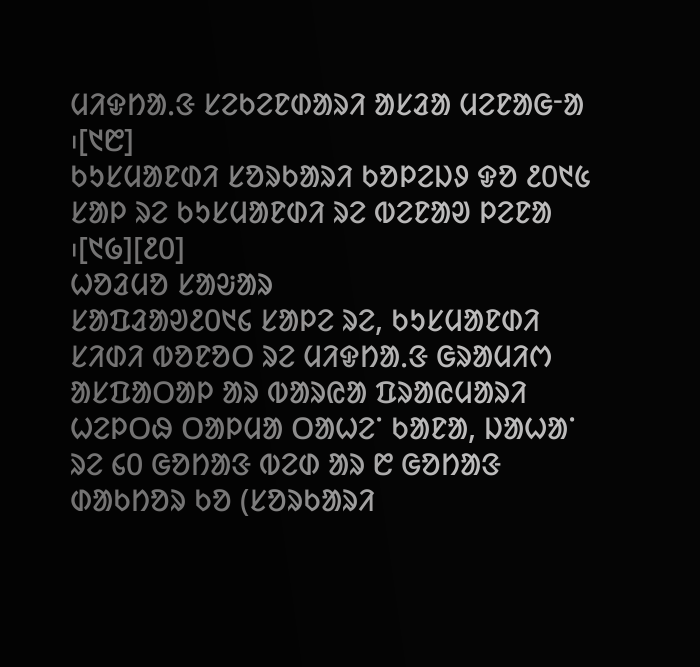ᱢᱤᱫᱴᱟᱹᱝ ᱥᱮᱠᱮᱱᱰᱟᱨᱤ ᱟᱥᱲᱟ ᱢᱮᱱᱟᱜᱼᱟ ᱾[᱑᱘]
ᱠᱩᱥᱢᱟᱱᱰᱤ ᱥᱚᱨᱠᱟᱨᱤ ᱠᱚᱞᱮᱡᱽ ᱫᱚ ᱒᱐᱑᱕ ᱥᱟᱞ ᱨᱮ ᱠᱩᱥᱢᱟᱱᱰᱤ ᱨᱮ ᱵᱮᱱᱟᱣ ᱞᱮᱱᱟ ᱾[᱑᱙][᱒᱐]
ᱦᱚᱲᱢᱚ ᱥᱟᱶᱟᱨ
ᱥᱟᱯᱲᱟᱣ᱒᱐᱑᱔ ᱥᱟᱞᱮ ᱨᱮ, ᱠᱩᱥᱢᱟᱱᱰᱤ ᱥᱤᱰᱤ ᱵᱚᱱᱚᱛ ᱨᱮ ᱢᱤᱫᱴᱟᱹᱝ ᱜᱨᱟᱢᱤᱬ ᱟᱥᱯᱟᱛᱟᱞ ᱟᱨ ᱵᱟᱨᱭᱟ ᱯᱨᱟᱭᱢᱟᱨᱤ ᱦᱮᱞᱛᱷ ᱛᱟᱞᱢᱟ ᱛᱟᱦᱮᱸ ᱠᱟᱱᱟ, ᱡᱟᱦᱟᱸ ᱨᱮ ᱔᱐ ᱜᱚᱴᱟᱝ ᱵᱮᱰ ᱟᱨ ᱘ ᱜᱚᱴᱟᱝ ᱰᱟᱠᱴᱚᱨ ᱠᱚ (ᱥᱚᱨᱠᱟᱨᱤ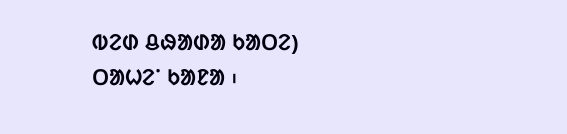ᱵᱮᱰ ᱪᱷᱟᱰᱟ ᱠᱟᱛᱮ) ᱛᱟᱦᱮᱸ ᱠᱟᱱᱟ ᱾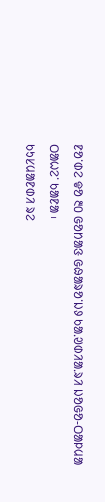ᱱᱚᱸᱰᱮ ᱫᱚ ᱓᱐ ᱜᱚᱴᱟᱝ ᱜᱷᱟᱨᱚᱸᱡᱽ ᱠᱟᱹᱣᱰᱤᱟᱹᱨᱤ ᱡᱚᱜᱚ-ᱛᱟᱞᱢᱟ ᱛᱟᱦᱮᱸ ᱠᱟᱱᱟ ᱾
ᱠᱩᱥᱢᱟᱱᱰᱤ ᱨᱮ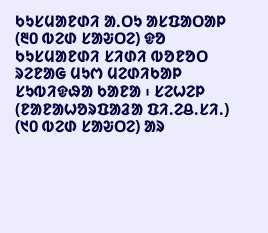ᱠᱩᱥᱢᱟᱱᱰᱤ ᱟᱹᱛᱩ ᱟᱥᱯᱟᱛᱟᱞ (᱓᱐ ᱵᱮᱰ ᱥᱟᱶᱛᱮ) ᱫᱚ ᱠᱩᱥᱢᱟᱱᱰᱤ ᱥᱤᱰᱤ ᱵᱚᱱᱚᱛ ᱨᱮᱱᱟᱜ ᱢᱩᱬ ᱢᱮᱰᱤᱠᱟᱞ ᱥᱩᱵᱤᱫᱷᱟ ᱠᱟᱱᱟ ᱾ ᱥᱮᱦᱮᱞ (ᱱᱟᱱᱟᱦᱚᱨᱯᱟᱲᱟ ᱯᱤ.ᱮᱪ.ᱥᱤ.) (᱑᱐ ᱵᱮᱰ ᱥᱟᱶᱛᱮ) ᱟᱨ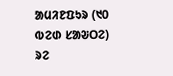ᱟᱢᱤᱱᱯᱩᱨ (᱑᱐ ᱵᱮᱰ ᱥᱟᱶᱛᱮ) ᱨᱮ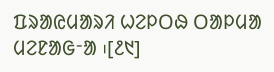ᱯᱨᱟᱭᱢᱟᱨᱤ ᱦᱮᱞᱛᱷ ᱛᱟᱞᱢᱟ ᱢᱮᱱᱟᱜᱼᱟ ᱾[᱒᱑]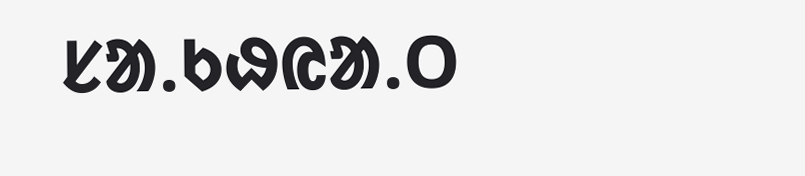ᱥᱟᱹᱠᱷᱭᱟᱹᱛ